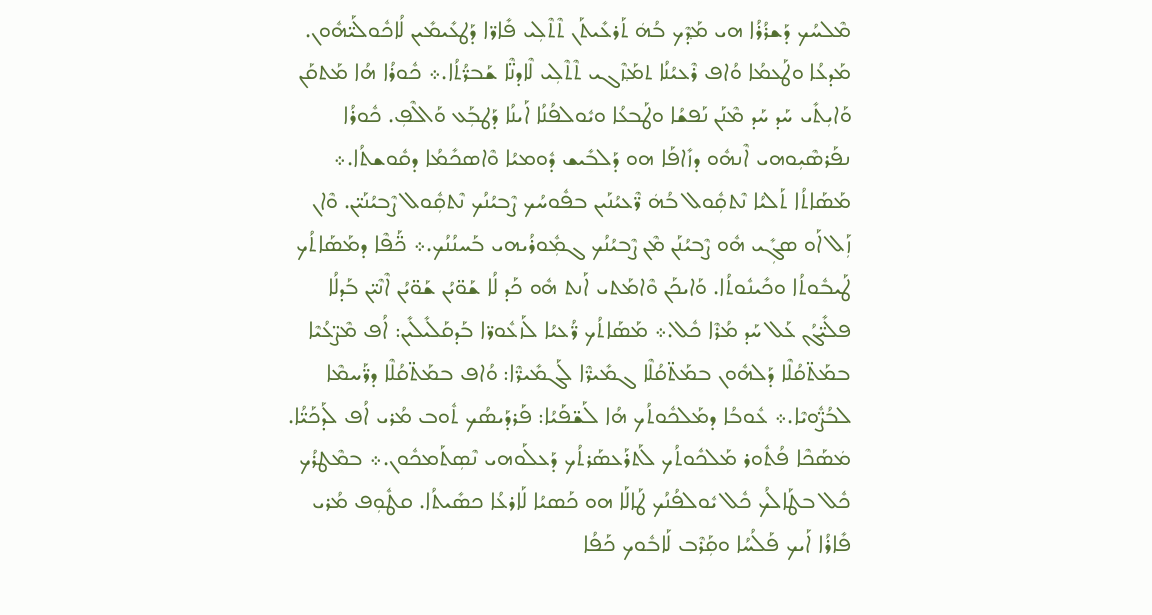ܡܶܠܚܳܟ ܕܰܫܪܳܪܳܐ ܗܝ ܡ݂ܰܕܶܟ ܒܳܗܿ ܬܰܪܥܺܝܬܰܢ ܬܶܬܶܠܼܝ ܦܺܐܪ̈ܐ ܕܰܛܥܺܝܡܺܝܢ ܠܳܐܟܽܘܠܰܝ̈ܗܽܘܢ. ܡܰܕܥܳܐ ܘܛܰܥܡܳܐ ܘܳܐܦ ܪܶܥܝܳܢܳܐ ܬܡ݂ܰܙܶܓܝ ܬܶܬܶܠܼܝ ܠܶܐܕܢ̈ܶܐ ܫܰܒܪ̈ܳܬܳܐ.܀ ܟܽܘܪܳܐ ܗܳܐ ܡܰܬܩܰܢ ܘܰܐܝܼܬܺܝ ܚܰܕ ܚܰܕ ܡܶܢܰܢ ܢܰܦܫܳܐ ܘܛܰܒܥܳܐ ܘܝܽܘܠܦܳܢܳܐ ܐܰܝܢܳܐ ܕܰܛܒܼܰܥ ܘܰܐܠܶܦܼ. ܟܽܘܪܳܐ ܢܦܰܪܣܶܝܼܘܗܝ ܐܶܢܗܽܘ ܕܙܺܐܦܰܐ ܗܘ ܕܰܠܒܺܝܫ ܕܽܘܡܝܳܐ ܘܶܐܣܟܺܡܳܐ ܕܩܽܘܫܬܳܐ.܀ ܡܰܣܰܐܬܳܐ ܬܰܠܝܳܐ ܢܶܬܩܼܽܘܠ ܒܳܗܿ ܪ̈ܶܥܝܳܢܰܝܢ ܒܦܽܘܚܳܟ ܨܶܒܝܳܢܳܟ ܢܶܬܩܼܽܘܠ ܨܶܒܝܳܢܰܝ̈ܢ. ܘܶܐܢ ܙܼܰܠ ܐܰܘ ܣܓܼܺܝ ܗܽܘ ܨܶܒܝܳܢܰܢ ܡܶܢ ܨܶܒܝܳܢܳܟ ܓܡܼܽܘܪܳܝܗܝ ܒܰܚܢܳܢܳܟ.܀ ܟ̈ܰܦܶܐ ܕܡܰܣܰܐܬܳܟ ܛܰܝܒܽܘܬܳܐ ܘܟܺܝܢܽܘܬܳܐ. ܘܰܐܝܟܰܢ ܘܶܐܡܰܬܝ ܐܰܢܬ ܗܽܘ ܟܰܕ ܠܳܐ ܫܰܘ̈ܝܳܢ ܫܰܘ̈ܝܳܢ ܐܶܢܶܝ̈ܢ ܒܰܕܠܳܐ ܦܠܺܝ̈ܓܳܢ ܥܰܠ ܚܰܕ ܡܳܪܶܐ ܟܽܠ.܀ ܡܰܣܰܐܬܳܟ ܪ̈ܳܥܝܳܐ ܠܰܙܥܽܘܪ̈ܐ ܒܰܕܩܰܠܺܝܠܺܝܢ: ܐܳܦ ܡܶܨ̈ܥܳܝܶܐ ܒܡܰܬ̈ܩܳܠܶܐ ܕܰܠܗܽܘܢ ܒܡܰܬ̈ܩܳܠܶܐ ܓܡܺܝܪ̈ܶܐ ܠܰܓܡܺܝܪ̈ܶܐ: ܘܳܐܦ ܒܡܰܬ̈ܩܳܠܶܐ ܕܪ̈ܰܚܡܶܐ ܠܒܳܨ̈ܽܘܝܶܐ.܀ ܥܽܘܒܳܐ ܕܡܰܠܟܽܘܬܳܟ ܗܳܐ ܠܰܫ̈ܦܰܝܳܐ: ܦܰܪܕܰܝܣܳܟ ܬܽܘܒ ܡܳܪܝ ܐܳܦ ܠܰܕܟܰܝ̈ܳܐ. ܡܿܣܰܟܶܐ ܦܳܬܽܘܪ ܡܰܠܟܽܘܬܳܟ ܠܰܬܪܰܥܣܰܪܬܳܟ ܕܰܥܠܰܘܗܝ ܢܶܣܼܬܰܡܟܽܘܢ.܀ ܒܡܶܛܪܳܟ ܟܽܠ ܒܛܰܐܠܳܟ ܟܽܠ ܝܽܘܠܦܳܢܳܟ ܛܰܐܠܰܐ ܗܘ ܟܰܣܝܳܐ ܠܰܐܪܥܳܐ ܟܣܺܝܬܳܐ. ܩܛܽܘܼܦ ܡܳܪܝ ܦܺܐܪܳܐ ܐܰܝܟ ܦܰܠܳܚܳܐ ܘܩܼܰܪܶܒ ܠܰܐܒܽܘܟ ܟܰܦܳܐ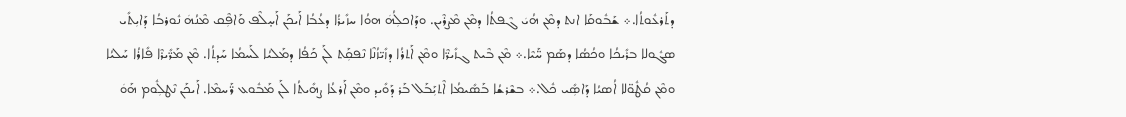ܕܬܰܪܥܽܘܬܳܐ.܀ ܫܰܒܽܘܩܰܐ ܐܢܬ ܕܡܶܢ ܗܳܝܿ ܓܶܦܬܳܐ ܕܡܶܢ ܡܶܨܪܶܝܢ. ܘܕܰܐܟܠܼܳܗܿ ܗܘܳܐ ܚܙܺܝܪܳܐ ܕܥܳܒܳܐ ܐܰܝܟܰܢ ܐܰܚ̣ܠܶܦ ܘܰܐܦܼܶܩ ܡܶܢܳܗܿ ܢܽܘܪܒܳܐ ܕܰܐܝܼܬܺܝ ܣܓܽܘܠܐ ܒܪܺܝܟܳܐ ܘܟܳܣܳܐ ܕܣܰܡ ܚ̈ܰܝܶܐ.܀ ܡܶܢ ܒܶܝܬ ܓܙܺܝܪ̈ܶܐ ܘܡܶܢ ܐܰܬܪܳܐ ܕܙܺܝ̈ܙܳܢܶܐ ܢܶܦܩܼܰܬ ܠܰܢ ܟܰܦܳܐ ܕܡܰܠܝܳܐ ܠܰܚܡܳܐ ܚܰܕܬܳܐ. ܡܶܢ ܡܰܪ̈ܺܝܪܶܐ ܦܺܐܪܳܐ ܚܰܠܝܳܐ ܘܡܶܢ ܩܳܛܽܘ̈ܠܐ ܐܳܣܝܳܐ ܕܰܐܣܼܺܝ ܟܽܠ.܀ ܒܫܶܪܫܳܐ ܒܰܣܺܝܡܳܐ ܐܶܬܝܼܰܒܰܠ ܒܰܪ ܕܰܘܺܝܕ ܘܡܶܢ ܐܰܪܥܳܐ ܨܗܺܝܬܳܐ ܠܰܢ ܡܰܒܽܘܥ ܪ̈ܰܚܡܶܐ. ܐܰܝܟܰܢ ܢܶܛܠܼܽܘܡ ܗܰܘܿ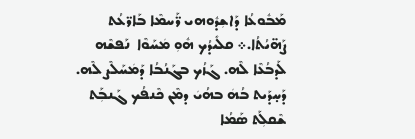ܡܰܒܽܘܥܳܐ ܕܰܐܫܼܕܽܘܗܝ ܪ̈ܰܚܡܶܐ ܒܰܐܪ̈ܥܳܬ ܨܰܗ̈ܝܳܬܳܐ.܀ ܩܠܺܝܕܳܟ ܗܽܘܼ ܡܿܚܰܘܶܐ  ܢܰܦܫܶܗ ܠܰܕܒܳܥܶܐ ܠܶܗ. ܓܰܙܳܟ ܒܓܰܢܳܒܳܐ ܕܰܡܿܚܰܠܶܨ ܠܶܗ. ܕܰܚ̣ܕܰܝܬ ܒܳܗܿ ܒܗܳܝܿ ܕܡܶܢ ܟܶܢܦܳܟ ܓܰܢܒܼܰܬ ܫܶܩܠܼܰܬ ܣܰܡܳܐ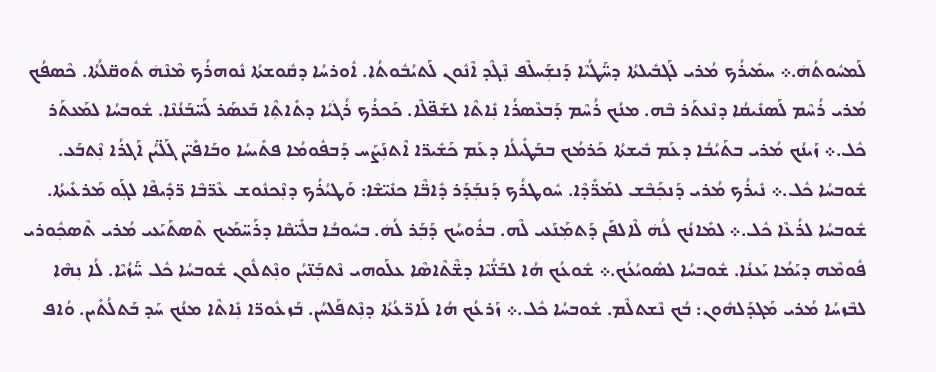ܠܰܡܚܽܘܬܳܗܿ.܀ ܚܡܺܝܪܳܟ ܡܳܪܝ ܠܰܓܒܺܝܠܬܳܐ ܕܚ̈ܰܛܳܝܶܐ ܕܰܢܫܼܰܚܠܶܦ ܢܼܶܓܶܕ ܐܶܢܽܘܢ ܠܰܬܝܳܒܽܘܬܳܐ. ܐܽܘܪܚܳܐ ܕܩܽܘܫܬܳܐ ܢܽܘܗܪܳܟ ܡܶܢܶܗܿ ܬܽܘܩ̈ܠܳܬܳܐ. ܟܶܣܦܳܟ ܡܳܪܝ ܪܳܚܶܡ ܠܰܣܢܺܝܩܳܐ ܕܢܶܥܬܰܪ ܒܶܗ. ܡܢܳܟ ܪܳܚܶܡ ܕܰܒܥܶܣܪܳܐ ܢܼܺܐܬܶܐ ܠܫܰܦ̈ܠܶܐ. ܟܰܟܪܳܟ ܪܳܓܿܝܳܐ ܕܬܺܐܬܼܶܐ ܒܰܥܣܰܪ ܠܰܚ̈ܒܰܢܳܢܶܐ. ܫܽܘܒܚܳܐ ܠܡܰܥܬܰܪ ܟܽܠ.܀ ܙܰܝܢܳܟ ܡܳܪܝ ܒܬܰܝܳܒܳܐ ܕܥܰܡ ܒܺܝܫܬܳܐ ܟܰܪܡܳܟ ܒܒܰܛܺܝܠܳܐ ܕܥܰܡ ܟܰܫܺܝܪ̈ܐ ܐܶܬܢܼܰܨܰܚ ܕܰܒܦܽܘܡܳܐ ܦܬܺܝܚܳܐ ܘܒܰܐܦܺܝ̈ܢ ܓܰܠ̈ܝܳܢ ܐܰܓܪܳܐ ܢܼܶܬܒܰܥ. ܫܽܘܒܚܳܐ ܟܽܠ.܀ ܢܺܝܪܳܟ ܡܳܪܝ ܕܰܢܟܼܰܒܶܫ ܠܡܰܪ̈ܺܕܶܐ. ܚܽܘܛܪܳܟ ܕܰܢܒܼܰܕܰܪ ܕܺܐܒ̈ܶܐ ܟܢܺܝ̈ܫܶܐ: ܘܰܛܝܳܪܳܟ ܕܢܼܶܟܢܽܘܫ ܥܶܪ̈ܒܶܐ ܪ̈ܕܺܝܦܶܐ ܠܓܼܰܘ ܡܰܪܥܺܝܬܳܐ. ܫܽܘܒܚܳܐ ܠܪܳܥܶܐ ܟܽܠ.܀ ܠܡܺܐܢܳܟ ܠܳܗܿ ܠܶܐܠܦܰܢ ܕܰܬܡܼܰܢܰܥܝ ܠܶܗ. ܒܪܽܘܚܳܟ ܕܰܒܼܰܪ ܠܳܗܿ. ܒܚܽܘܒܳܐ ܒܠܺܝ̈ܩܶܐ ܕܪܰܚ̈ܡܰܝܟ ܬܶܣܬܰܝܰܥܝ ܡܳܪܝ ܬܶܣܟܼܽܘܪܝ ܦܽܘܡܶܗ ܕܝܰܡܳܐ ܝܰܥܢܳܐ. ܫܽܘܒܚܳܐ ܠܣܽܘܝܳܥܳܟ.܀ ܫܽܘܥܳܟ ܗܳܐ ܠܒܰܢ̈ܳܝܶܐ ܕܫ̈ܶܬܶܐܣܶܐ ܥܠܰܘܗܝ ܢܶܬܒܼܰܢ̈ܝܳܢ ܘܢܼܶܬܠܽܘܢ ܫܽܘܒܚܳܐ ܟܽܠ ܚ̈ܰܙܳܝܶܐ. ܠܳܐ ܢܼܗܶܐ ܠܒܶܙܚܳܐ ܡܳܪܝ ܡܰܓܕܰܠܗܽܘܢ: ܒܳܟ ܢܶܫܬܠܶܡ. ܫܽܘܒܚܳܐ ܟܽܠ.܀ ܙܰܪܥܳܟ ܗܳܐ ܠܰܐܪ̈ܥܳܬܳܐ ܕܢܼܶܬܦܰܠܚܳܢ. ܒܰܙܥܽܘܪ̈ܐ ܢܼܺܐܬܶܐ ܡܢܳܟ ܚܰܕ ܒܰܬܠܳܬܺܝܢ. ܘܳܐܦ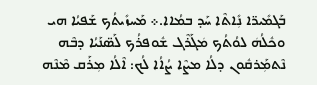ܒܰܓܡܺܝܪ̈ܐ ܢܼܺܐܬܶܐ ܚܰܕ ܒܡܳܐܐ.܀ ܡܰܚܙܺܝܬܳܟ ܫܰܦܝܳܐ ܗܝ ܘܟܽܠܳܗܿ ܠܘܳܬܳܟ ܡܿܓܰܪܶܓ ܫܽܘܦܪܳܟ ܠܰܣ̈ܢܰܝܳܐ ܕܒܶܗ ܢܶܬܡܼܰܪܩܽܘܢ ܕܠܳܐ ܡܨܶܐ ܨܳܐܳܐ ܠܳܟ: ܐܶܠܳܐ ܡܼܪܰܩ ܡܶܢܶܗ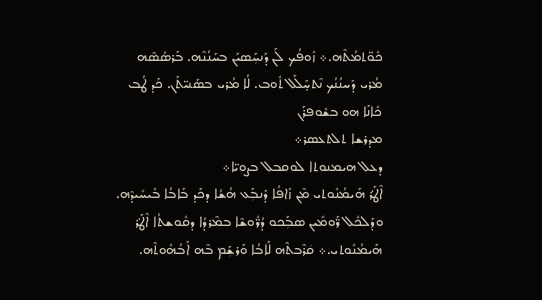ܟܽܘ̈ܬܡܳܬܶܗ.܀ ܙܽܘܦܳܟ ܠܰܢ ܕܰܢܚܼܰܣܝܰܢ ܒܚܰܢܳܢܶܗ. ܒܰܪܣܳܣܶܗ ܡܳܪܝ ܕܰܚܢܳܢܳܟ ܢܶܬܚ̣ܰܠܰܠ ܬܽܘܒ. ܠܳܐ ܡܳܪܝ ܒܣܰܢܝ̈ܬܰܢ. ܟܰܕ ܛܳܒ ܟܺܐܢܰܐ ܗܘ ܒܫܽܘܦܪܰܢ
ܡܕܪܫܐ ܬܠܬܥܣܪ܀
ܕܥܠ ܗܝܡܢܘܬܐ ܠܘܩܒܠ ܒܨܘܝ̈ܐ܀
ܐܶܛܰ݀ܪ ܗܰܝܡܳܢܽܘܬܝ ܡܶܢ ܙܺܐܦܳܐ ܕܰܢܒܼܰܥ ܗܳܫܳܐ ܕܟܰܕ ܒܰܐܒܳܐ ܒܺܝܚܺܝܕܶܗ. ܘܕܰܠܟܽܠ ܪ̈ܰܘܡܺܝܢ ܣܒܼܰܟܘ ܕܳܪ̈ܽܘܫܶܐ ܒܡܶܪܕܳܐ ܕܩܽܘܫܬܳܐ ܐܶܛ݀ܰܪ ܗܰܝܡܳܢܽܘܬܝ.܀ ܩܿܪܶܒܬܶܗ ܠܰܐܒܳܐ ܘܰܪܫܼܰܡ ܒܶܗ ܐܰܒܳܗܽܘܬܶܗ.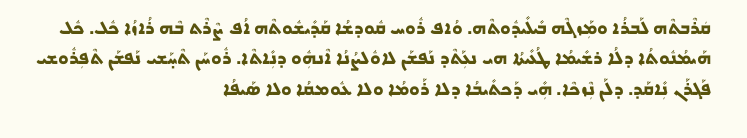ܩܿܪܶܒܬܶܗ ܠܰܒܪܳܐ ܘܡܼܰܙܓܶܗ ܒܺܝܠܺܝܕܽܘܬܶܗ. ܘܳܐܦ ܪܽܘܚ ܩܽܘܕܫܳܐ ܩܰܕܺܝܫܽܘܬܶܗ ܐܳܦ ܨܶܪܶܬ ܒܶܗ ܪܳܐܙܳܐ ܟܽܠ. ܟܽܠ ܗܰܝܡܳܢܽܘܬܳܐ ܕܠܳܐ ܪܫܺܝܡܳܐ ܛܳܥܺܝܬܳܐ ܗܝ ܢܥܼܰܬܶܕ ܢܰܦܫܰܢ ܠܐܘܽܠܨܳܢܳܐ ܐܶܢܗܼܽܘ ܕܢܼܺܐܬܶܐ. ܪܽܘܚܰܢ ܬܶܚ̣ܰܫܝ ܢܰܦܫܰܢ ܬܶܦܼܪܽܘܫܝ ܦܰܓܪܰܢ ܢܼܺܐܩܰܕ. ܕܠܰܢ ܢܼܶܙܟܶܐ. ܗܼܺܝ ܕܰܟܬܺܝܒܳܐ ܕܠܐ ܪܰܘܡܳܐ ܘܠܐ ܥܽܘܡܩܳܐ ܘܠܐ ܣܰܝܦܳܐ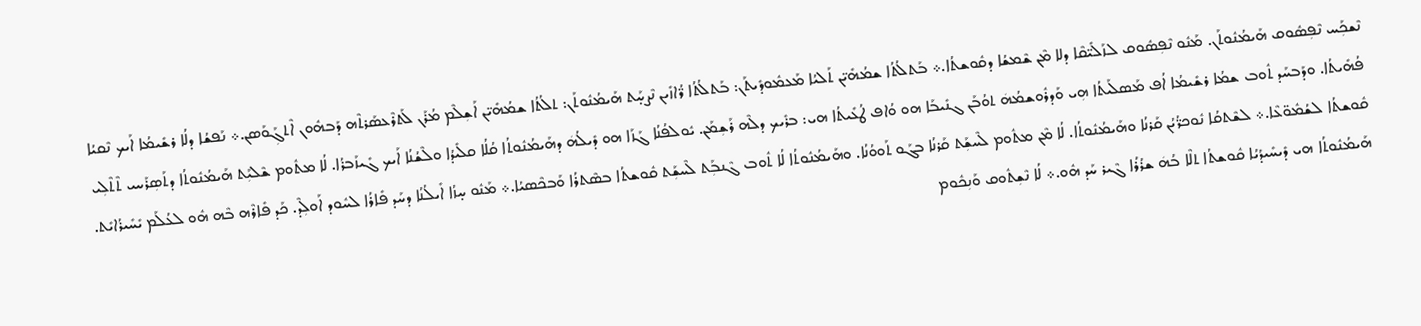ܢܶܫܟܼܰܚ ܢܶܦܼܣܽܘܩ ܗܰܝܡܳܢܽܘܬܰܢ. ܡܰܢܽܘ ܢܶܦܼܣܽܘܩ ܠܙܰܠܺܝ̈ܩܶܐ ܕܠܐ ܡܶܢ ܫܶܡܫܳܐ ܕܩܽܘܫܬܳܐ.܀ ܒܰܬܠܳܬܳܐ ܫܡܳܗܺܝ̈ܢ ܬܰܠܝܳܐ ܡܰܥܡܽܘܕܺܝܬܰܢ: ܒܰܬܠܳܬܳܐ ܪ̈ܳܐܙܺܝܢ ܢܶܨܚ̣ܰܬ ܗܰܝܡܳܢܽܘܬܰܢ: ܬܠܳܬܳܐ ܫܡܳܗܺܝ̈ܢ ܐܰܫܼܠܶܡ ܡܳܪܰܢ ܠܰܬܪܶܥܣܰܪܬܶܗ ܕܰܒܗܽܘܢ ܐܶܬܓܼܰܘܰܣܢ.܀ ܢܰܦܫܳܐ ܕܠܳܐ ܪܫܺܝܡܳܐ ܐܰܝܟ ܢܶܩܝܳܐ ܦܳܗܺܝܬܳܐ. ܘܕܰܒܚܰܕ ܬܽܘܒ ܫܡܳܐ ܪܫܺܝܡܳܐ ܐܳܦ ܡܰܣܠܰܝܬܳܐ ܗܼܝ ܘܰܕܪܽܘܫܡܳܗܿ ܬܘܳܒܰܢ ܓܢܺܝܒܰܐ ܗܘ ܘܳܐܦ ܛܳܥܺܝܬܳܐ ܗܝ: ܒܪܺܝܟ ܕܠܶܗ ܪܰܫܼܡܰܢ. ܝܽܘܠܦܳܢܳܐ ܓܰܙܰܐ ܗܘ ܕܺܝܠܳܗܿ ܕܗܰܝܡܳܢܽܘܬܳܐ ܩܳܠܳܐ ܩܠܺܝܕܳܐ ܘܠܶܫܳܢܳܐ ܐܰܝܟ ܓܺܝܙܰܒܪܳܐ. ܠܳܐ ܡܬܽܘܡ ܫܶܠܝܼܰܬ ܗܰܝܡܳܢܽܘܬܳܐ ܕܬܰܣܼܪܰܚܝ ܬܶܬܶܠܼܝ ܩܽܘܫܬܳܐ ܠܫܳܡܽܘ̈ܥܶܐ.܀ ܠܫܶܬܩܳܐ ܢܽܘܟܪ̈ܳܝܳܢ ܩܰܪܢܳܐ ܘܗܰܝܡܳܢܽܘܬܳܐ. ܠܳܐ ܡܶܢ ܡܬܽܘܡ ܠܶܚܫܼܰܬ ܩܰܪܢܳܐ ܒܓܰܘ ܬܰܘܘܳܢܳܐ. ܘܗܰܝܡܳܢܽܘܬܳܐ ܠܳܐ ܬܽܘܒ ܓܶܢܒܼܰܬ ܠܶܚܫܼܰܬ ܩܽܘܫܬܳܐ ܒܣܶܬܪܳܐ ܘܰܒܟܶܣܝܳܐ.܀ ܡܰܢܽܘ ܚ̣ܙܳܐ ܐܺܝܠܳܢܳܐ ܕܚܰܕ ܦܺܐܪܳܐ ܠܚܽܘܕ ܐܰܘܠܼܶܕ. ܟܰܕ ܦܺܐܪܶܗ ܒܶܗ ܗܽܘ ܠܥܳܠܰܡ ܝܺܚܺܝܪܳܐܝܺܬ. ܗܰܝܡܳܢܽܘܬܳܐ ܗܝ ܕܺܝܚܺܝܕܳܝܳܐ ܩܽܘܫܬܳܐ ܬܠܶܐ ܒܳܗܿ ܫܪܳܪܳܐ ܓܶܝܪ ܚܰܕ ܗܽܘ.܀ ܠܳܐ ܢܶܫܼܬܽܘܩ ܘܰܢܼܟܽܘܡ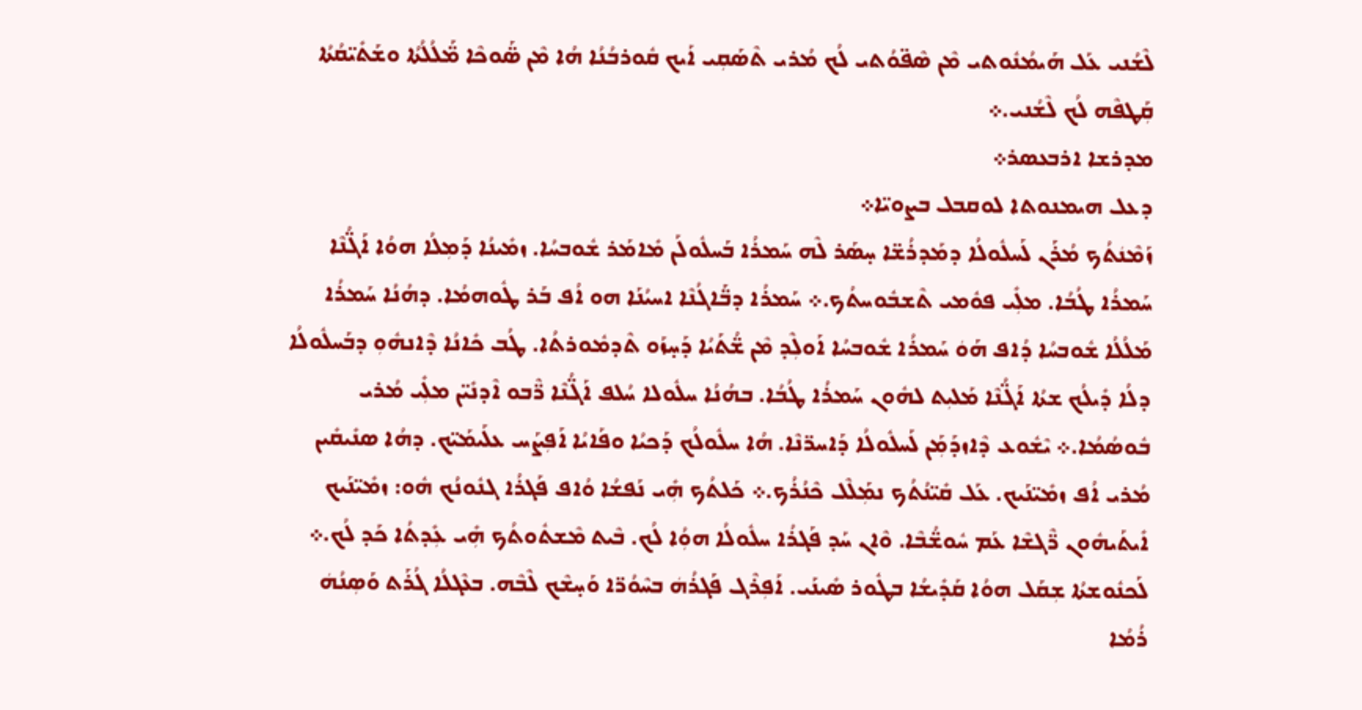ܠܶܫܳܢܝ ܥܰܠ ܗܰܝܡܳܢܽܘܬܝ ܡܶܢ ܣܶܦ̈ܘܳܬܝ ܠܳܟ ܡܳܪܝ ܬܶܣܰܩܼܝ ܐܰܝܟ ܩܽܘܪܒܳܢܳܐ ܗܳܐ ܡܶܢ ܣ̈ܰܘܟܶܐ ܡ̈ܰܠܳܠܳܬܳܐ ܘܫܰܬܺܝ̈ܩܳܬܳܐ ܩܼܰܛܦܶܗ ܠܳܟ ܠܶܫܳܢܝ.܀
ܡܕܪܫܐ ܐܪܒܥܣܪ܀
ܕܥܠ ܗܝܡܢܘܬܐ ܠܘܩܒܠ ܒܨܘܝ̈ܐ܀
ܙܰܡܶܢܿܬܳܟ ܡܳܪܰܢ ܠܰܚܠܽܘܠܳܐ ܕܡܰܕܪܳܫ̈ܐ ܚ̣ܣܰܪ ܠܶܗ ܚܰܡܪܳܐ ܒܰܚܠܽܘܠܰܢ ܡܺܐܡܰܪ ܫܽܘܒܚܳܐ. ܙܡܺܝܢܳܐ ܕܰܡܼܠܳܐ ܗܘܳܐ ܐܰܓ̈ܳܢܶܐ ܚܰܡܪܳܐ ܛܳܒܳܐ. ܡܠܼܺܝ ܦܘܽܡܝ ܬܶܫܒܽܘܚܬܳܟ.܀ ܚܰܡܪܳܐ ܕܒ̈ܰܐܓܳܢܶܐ ܐܚܝܳܢܰܐ ܗܘ ܐܳܦ ܒܰܪ ܛܽܘܗܡܳܐ. ܕܗܳܢܳܐ ܚܰܡܪܳܐ ܡܰܠܳܠܳܐ ܫܽܘܒܚܳܐ ܕܳܐܦ ܗܰܘܿ ܚܰܡܪܳܐ ܫܽܘܒܚܳܐ ܐܰܘܠܼܶܕ ܡܶܢ ܫ̈ܳܬܰܝܳܐ ܕܰܚ̣ܙܰܘ ܬܶܕܡܽܘܪܬܳܐ. ܛܳܒ ܟܺܐܢܳܐ ܕܶܐܢܗܽܘܼ ܕܒܰܚܠܽܘܠܳܐ ܕܠܳܐ ܕܺܝܠܳܟ ܫܬܳܐ ܐܰܓ̈ܳܢܶܐ ܡܰܠܝܼܬ ܠܗܽܘܢ ܚܰܡܪܳܐ ܛܳܒܳܐ. ܒܗܳܢܳܐ ܚܠܽܘܠܐ ܚܳܠܦ ܐܰܓ̈ܳܢܶܐ ܪ̈ܶܒܘ ܐܶܕܢܺܝ̈ܢ ܡܠܼܺܝ ܡܳܪܝ ܒܽܘܣܳܡܳܐ.܀ ܝܶܫܽܘܥ ܕܶܐܙܕܰܡܼܰܢ ܠܰܚܠܽܘܠܳܐ ܕܰܐܚܪ̈ܢܶܐ. ܗܳܐ ܚܠܽܘܠܳܟ ܕܰܟܝܳܐ ܘܦܰܐܝܳܐ ܐܰܦܼܨܰܚ ܥܠܰܝܡܰܝ̈ܟ. ܕܗܳܐ ܣܢܺܝܩܺܝܢ ܡܳܪܝ ܐܳܦ ܙܡܺܝ̈ܢܰܝܟ. ܥܰܠ ܩܺܝ̈ܢܳܬܳܟ ܢܡܼܰܠܶܠ ܟܶܢܳܪܳܟ.܀ ܟܰܠܬܳܟ ܗܼܺܝ ܢܰܦܫܳܐ ܘܳܐܦ ܦܰܓܪܳܐ ܓܢܽܘܢܳܟ ܗܽܘ: ܙܡܺܝ̈ܢܰܝܟ ܐܺܝܬܰܝܗܽܘܢ ܪ̈ܶܓܫܶܐ ܥܰܡ ܚܽܘܫ̈ܳܒܶܐ. ܘܶܐܢ ܚܰܕ ܦܰܓܪܳܐ ܚܠܽܘܠܳܐ ܗܘܼܳܐ ܠܳܟ. ܒܶܝܬ ܡܶܫܬܽܘܬܳܟ ܗܼܺܝ ܥܼܺܕܬܳܐ ܟܰܕ ܠܳܟ.܀ ܠܰܟܢܽܘܫܬܳܐ ܫܼܩܰܠ ܗܘܳܐ ܩܰܕܺܝܫܳܐ ܒܛܽܘܪ ܣܺܝܢܰܝ. ܐܰܦܼܪܶܓ ܦܰܓܪܳܗܿ ܒܚܶܘܳܪ̈ܐ ܘܰܚ̣ܫܶܟ ܠܶܒܶܗ. ܒܥܶܓܠܳܐ ܓܳܪܰܬ ܘܰܣܼܢܳܗܿ ܪܳܡܳܐ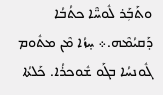ܘܬܰܒܼܰܪ ܠܽܘܚ̈ܶܐ ܟܬܳܒܳܐ ܕܰܩܝܳܡܶܗ.܀ ܚ̣ܙܳܐ ܡܶܢ ܡܬܽܘܡ ܓܽܘܢܚܳܐ ܒܓܰܘ ܫܽܘܟܪܳܐ. ܟܰܠܬܳܐ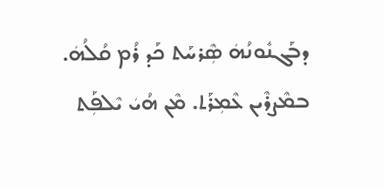ܕܒܰܓܢܽܘܢܳܗܿ ܣܼܶܪܚܰܬ ܟܰܕ ܪܳܡ ܩܳܠܳܗܿ. ܒܡܶܨܪܶܝܢ ܥܶܡܼܪܰܬ. ܡܶܢ ܗܳܝܿ ܝܶܠܦܼܰܬ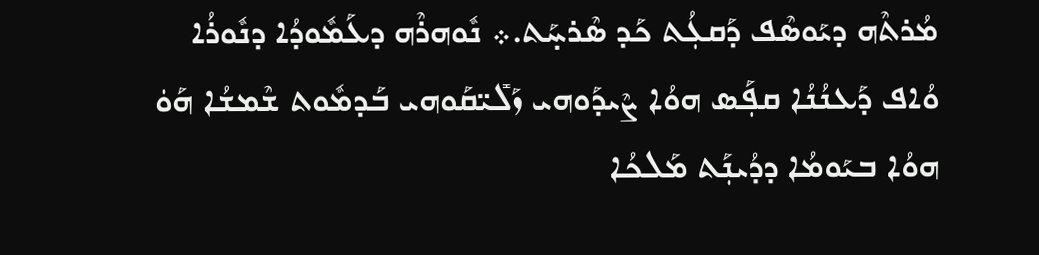ܡܳܪܬܶܗ ܕܝܰܘܣܶܦ ܕܰܩܥܼܳܬ ܟܰܕ ܣܶܪܚ̣ܰܬ.܀ ܢܽܘܗܪܶܗ ܕܥܰܡܽܘܕܳܐ ܕܢܽܘܪܳܐ ܘܳܐܦ ܕܰܥܢܳܢܳܐ ܩܦܼܰܤ ܗܘܳܐ ܨܶܝܕܰܘܗܝ ܙܰܠܺܝ̈ܩܰܘܗܝ ܒܰܕܡܽܘܬ ܫܶܡܫܳܐ ܗܰܘܿ ܗܘܳܐ ܒܝܰܘܡܳܐ ܕܕܳܝܢܼܰܬ ܡܰܠܟܳܐ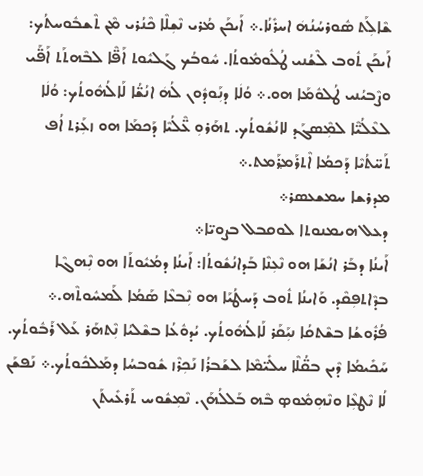ܫܶܐܠܼܰܬ ܣܽܘܪܚܳܢܳܗܿ ܐܚܪܺܢܳܐ.܀ ܐܰܝܟܰܢ ܡܳܪܝ ܢܶܫܼܠܶܐ ܟܶܢܳܪܝ ܡܶܢ ܬܶܫܒܽܘܚܬܳܟ: ܐܰܝܟܰܢ ܬܽܘܒ ܠܶܫܳܢܝ ܛܳܠܽܘܡܽܘܬܳܐ. ܚܽܘܒܳܟ ܓܰܠܝܽܘܬ ܐܰܦ̈ܶܐ ܠܒܶܗܬܰܬ ܐܰܦ̈ܰܝ ܘܨܶܒܝܳܢܝ ܛܳܠܘܽܡܰܐ ܗܘ.܀ ܘܳܠܿܐ ܕܢܼܰܘܕܽܘܢ ܠܳܗܿ ܐܢܳܫ̈ܳܐ ܠܰܐܠܳܗܽܘܬܳܟ: ܘܳܠܿܐ ܠܥܶܠܳܝ̈ܶܐ ܠܡܼܶܣܓܰܕ ܠܐܢܳܫܽܘܬܳܟ. ܬܗܰܪܘܼ ܥ̈ܶܠܳܝܶܐ ܕܰܟܡܰܐ ܗܘ ܙܥܼܰܪܬ ܐܳܦ ܬܰܚ̈ܬܳܝܶܐ ܕܰܟܡܳܐ ܐܶܬܪܰܡ݂ܪܰܡܬ.܀
ܡܕܪܫܐ ܚܡܫܥܣܪ܀
ܕܥܠ ܗܝܡܢܘܬܐ ܠܘܩܒܠ ܒܨܘܝ̈ܐ܀
ܐܰܝܢܳܐ ܕܒܰܪ ܐܢܳܫܰܐ ܗܘ ܢܶܥܼܢܶܐ ܒܰܕܐܢܳܫܽܘܬܳܐ: ܐܰܝܢܳܐ ܕܡܳܝܽܘܬܰܐ ܗܘ ܢܼܶܗܓܶܐ ܒܕܶܐܬܦܼܩܶܕ. ܘܰܐܝܢܳܐ ܬܽܘܒ ܕܰܚܛܳܝܰܐ ܗܘ ܢܼܶܒܥܶܐ ܣܰܡܳܐ ܠܰܡܚܽܘܬܶܗ.܀ ܦܳܪܽܘܫܳܐ ܒܫܶܬܩܳܐ ܢܝܼܰܩܰܪ ܠܰܐܠܳܗܽܘܬܳܟ. ܝܳܕܘܽܥܳܐ ܒܫܶܠܝܳܐ ܢܼܶܬܗܰܪ ܥܰܠ ܪܰܒܽܘܬܳܟ. ܚܰܟܺܝܡܳܐ ܕܶܝܢ ܒܩ̈ܳܠܶܐ ܚܠܺܝ̈ܡܶܐ ܠܫܰܒܪܳܐ ܢܰܟܼܪܶܙ ܫܽܘܒܚܳܐ ܕܡܰܠܟܽܘܬܳܟ.܀ ܢܰܦܫܰܢ ܠܳܐ ܢܶܛܥܼܶܐ ܘܢܶܗܼܡܽܘܤ ܒܶܗ ܒܰܠܠܳܗܰܢ. ܢܶܡܼܫܽܘܚ ܬܰܪܥܺܝܬܰܢ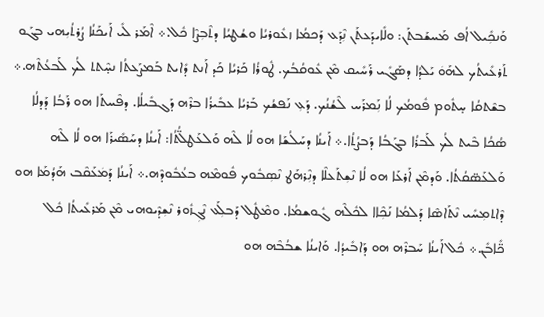ܘܰܢܟܼܺܝܠ ܐܳܦ ܡܰܚܫܰܒܬܰܢ: ܘܠܺܐܝܕܰܥܬܰܢ ܢܼܶܕܰܥ ܕܰܟܡܳܐ ܙܥܽܘܪܝܳܐ ܘܫܳܛܝܳܐ ܕܬܶܒܼܨܶܐ ܟܽܠ.܀ ܐܶܡܰܪ ܠܺܝ ܐܰܝܟܰܢܳܐ ܨܳܪܬܳܝܼܗܝ ܒܓܰܘ ܬܰܪܥܺܝܬܳܟ ܠܗܰܘܿ ܝܰܠܕܳܐ ܕܣܰܓܺܝ ܪܰܚܺܝܩ ܡܶܢ ܥܽܘܩܳܒܳܟ. ܛܽܘܪܳܐ ܟܰܪܝܳܐ ܟܰܕ ܐܰܢܬ ܕܺܐܝܬ ܒܰܡܨܰܥܬܳܐ ܢܚ̣ܶܬܬ ܠܳܟ ܠܰܒܥܳܬܶܗ.܀ ܒܫܶܬܩܳܐ ܚ̣ܬܽܘܡ ܦܽܘܡܳܟ ܠܳܐ ܢܼܰܡܪܰܚ ܠܶܫܳܢܳܟ. ܕܰܥܼ ܢܰܦܫܳܟ ܒܰܪܝܳܐ ܥܒܺܝܪܳܐ ܒܪܶܗ ܕܰܓܒܺܝܠܳܐ. ܕܦܶܚܬܰܐ ܗܘ ܪܰܒܳܐ ܕܰܕܠܳܐ ܣܳܟܳܐ ܒܶܝܬ ܠܳܟ ܠܰܒܪܳܐ ܒܓܰܒܳܐ ܕܰܒܨܳܬܳܐ.܀ ܐܰܝܢܳܐ ܕܚܰܠܳܫܰܐ ܗܘ ܠܳܐ ܠܶܗ ܘܰܠܥܰܛܠ̈ܳܬܳܐ: ܐܰܝܢܳܐ ܕܚܰܣܺܝܪܰܐ ܗܘ ܠܳܐ ܠܶܗ ܘܰܠܥܰܣ̈ܩܳܬܳܐ. ܘܰܕܡܶܢ ܐܰܪܥܰܐ ܗܘ ܠܳܐ ܢܶܫܼܬܰܥܠܶܐ ܕܢܼܶܪܗܰܛ ܢܶܣܼܒܽܘܟ ܦܽܘܡܶܗ ܒܥܳܒܽܘܕܶܗ.܀ ܐܰܝܢܳܐ ܕܰܡܿܥܰܩܶܒ ܗܰܕܳܡܰܐ ܗܘ ܕܶܐܬܡܼܚܺܝ ܢܶܬܰܐܣܶܐ ܕܰܠܡܳܐ ܢܰܟܼܶܐܐ ܠܟܽܠܶܗ ܓܽܘܫܡܳܐ. ܘܡܶܛܽܠ ܕܰܒܠܼܰܥ ܢܶܓܼܙܽܘܪ ܢܶܫܼܕܶܝܘܗܝ ܡܶܢ ܡܰܪܥܺܝܬܳܐ ܟܽܠ ܟ̈ܺܐܒܺܢ.܀ ܟܽܠ ܐܰܝܢܳܐ ܚܰܒܪܶܗ ܗܘ ܕܰܐܒܺܝܕܳܐ. ܘܰܐܝܢܳܐ ܫܒܳܒܶܗ ܗܘ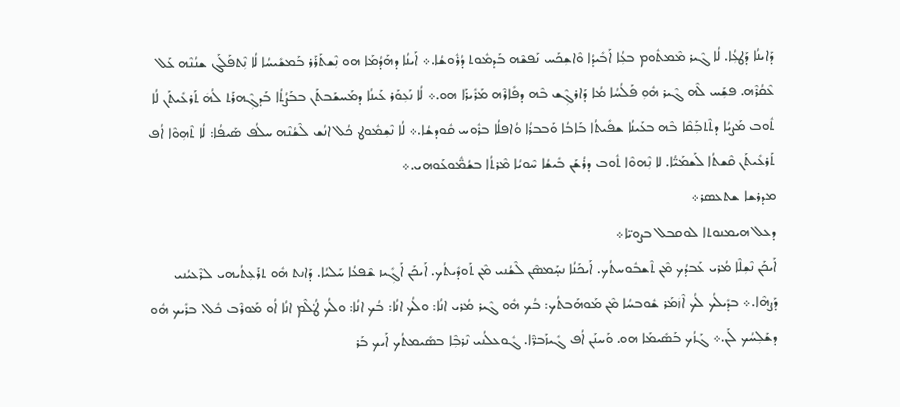ܕܰܐܝܢܳܐ ܕܰܛܥܼܳܐ. ܠܳܐ ܓܶܝܪ ܡܶܡܬܽܘܡ ܒܥܼܳܐ ܐܰܒܺܝܕܳܐ ܘܶܐܫܼܟܰܚ ܢܰܦܫܶܗ ܒܰܕܡܽܘܬ ܕܳܪܽܘܫܳܐ.܀ ܐܰܝܢܳܐ ܕܗܰܕܳܡܰܐ ܗܘ ܢܼܶܫܬܰܪܰܪ ܒܰܡܫܺܝܚܳܐ ܠܳܐ ܢܼܶܬܦܰܠܰܓ ܫܢܳܢܶܗ ܥܰܠ ܥܶܩܳܪܶܗ. ܦܫܼܰܚ ܠܶܗ ܓܶܝܪ ܗܽܘܼ ܦܰܠܳܚܳܐ ܡܳܐ ܕܰܐܪܓܼܶܫ ܒܶܗ ܕܦܺܐܪܶܗ ܡܰܪܺܝܪܰܐ ܗܘ.܀ ܠܳܐ ܢܰܥܼܘܰܪ ܥܰܝܢܳܐ ܕܡܰܚܫܰܒܬܰܢ ܒܒܰܨܳܬܳܐ ܒܰܕܓܼܶܗܪܰܬ ܠܳܗܿ ܬܰܪܥܺܝܬܰܢ ܠܳܐ ܬܽܘܒ ܡܰܨܝܳܐ ܕܬܶܬܒܼܰܩܶܐ ܒܶܗ ܒܥܰܝܢܳܐ ܫܦܺܝܬܳܐ ܒܰܐܒܳܐ ܘܰܒܒܪܳܐ ܘܳܐܦܠܳܐ ܒܪܽܘܚ ܩܽܘܕܫܳܐ.܀ ܠܳܐ ܢܶܫܼܡܽܘܛ ܟܳܠ ܐܢܳܫ ܠܶܫܳܢܶܗ ܚܠܳܦ ܣܰܝܦܳܐ: ܠܳܐ ܬܶܗܼܘܶܐ ܐܳܦ ܬܰܪܥܺܝܬܰܢ ܩܶܫܬܳܐ ܠܰܫܡܰܝ̈ܳܐ. ܠܐ ܢܼܶܗܘܶܐ ܬܽܘܒ ܕܪܳܫܰܢ ܒܺܝܫܳܐ ܚܶܘܝܳܐ ܡܶܪܬܳܐ ܒܫܳܡ̈ܽܘܥܰܘܗܝ.܀
ܡܕܪܫܐ ܫܬܥܣܪ܀
ܕܥܠ ܗܝܡܢܘܬܐ ܠܘܩܒܠ ܒܨܘܝ̈ܐ܀
ܐܰܝܟܰܢ ܢܶܫܼܠܶܐ ܡܳܪܝ ܥܰܒܕܳܟ ܡܶܢ ܬܶܫܒܽܘܚܬܳܟ. ܐܰܝܟܰܢܳܐ ܢܚ̣ܰܡܣܶܢ ܠܶܫܳܢܝ ܡܶܢ ܬܰܘܕܺܝܬܳܟ. ܐܰܝܟܰܢ ܐܰܓܼܺܝܙ ܫܶܦܥܳܐ ܚܰܠܝܳܐ. ܕܰܐܢܬ ܗܽܘ ܬܪܰܥܼܬܳܝܗܝ ܠܪܶܥܝܳܢܝ ܕܰܨܗܶܐ.܀ ܒܕܺܝܠܳܟ ܠܳܟ ܐܶܙܿܡܰܪ ܫܽܘܒܚܳܐ ܡܶܢ ܡܰܘܗܰܒܬܳܟ: ܒܳܟ ܗܽܘ ܓܶܝܪ ܡܳܪܝ ܐܢܳܐ: ܘܠܳܟ ܐܢܳܐ: ܒܳܟ ܐܢܳܐ: ܘܠܳܟ ܛ݀ܳܠܶܡ ܐܢܳܐ ܐܳܘ ܡܰܘܪܶܒ ܟܽܠ. ܒܪܺܝܟ ܗܽܘ ܕܫܰܠܼܚܳܟ ܠܰܢ.܀ ܓܰܙܳܟ ܒܰܣܺܝܡܰܐ ܗܘ. ܘܰܚܢܰܢ ܐܳܦ ܓܺܝܙܰܒܪ̈ܶܐ. ܓܽܘܥܠܳܢܝ ܢܶܪܒܼܶܐ ܒܣܺܝܡܬܳܟ ܐܰܝܟ ܒܰܪ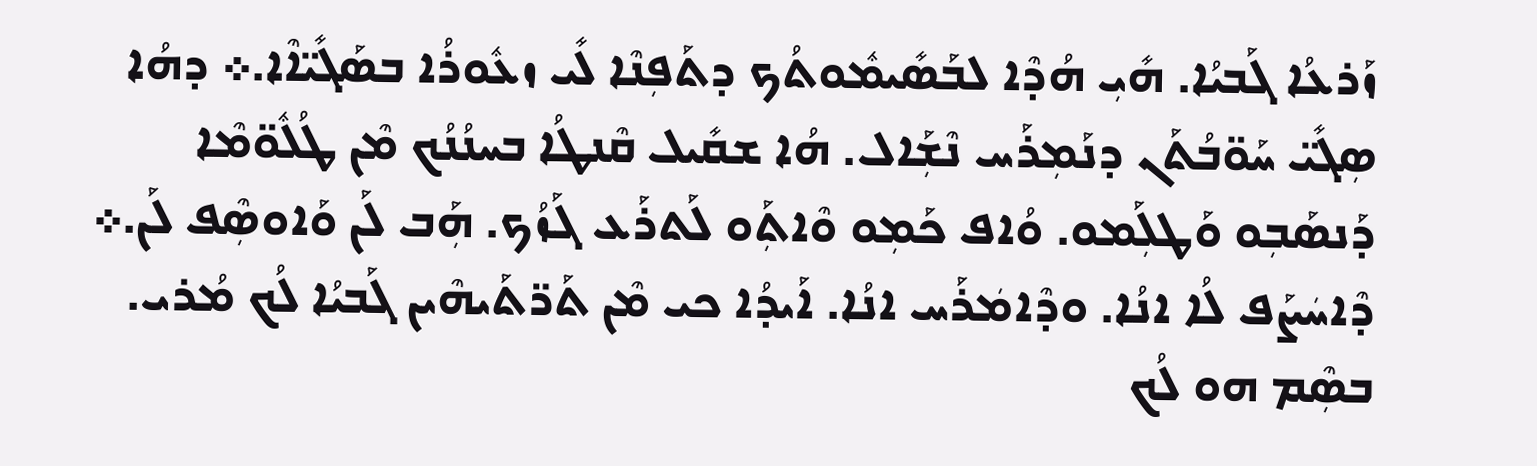ܙܰܪܥܳܐ ܓܰܒܝܳܐ. ܗܺܝܼ ܗܳܕܶܐ ܠܒܰܣܺܝܡܽܘܬܳܟ ܕܬܰܦܼܢܶܐ ܠܺܝ ܙܥܽܘܪܳܐ ܒܣܰܓܺܝ̈ܐܶܐ.܀ ܕܗܳܐ ܣܼܓܺܝ̈ ܚܰܘ̈ܒܳܬܰܢ ܕܢܰܡܼܪܰܚ ܢܶܫܼܰܐܠ. ܗܳܐ ܫܩܺܝܠ ܩܶܢܛܳܐ ܒܚܢܳܢܳܟ ܡܶܢ ܛܳܠܽܘ̈ܡܶܐ ܕܰܢܣܰܒܼܘ ܘܰܛܠܼܰܡܘ. ܘܳܐܦ ܟܰܡܼܘ ܘܶܐܬܼܰܘ ܠܰܬܪܰܥ ܓܰܙܳܟ. ܗܼܰܒ ܠܰܢ ܘܰܐܘܣܼܶܦ ܠܰܢ.܀ ܕܶܐܚܿܨܰܦ ܠܳܐ ܐܢܳܐ. ܘܕܶܐܡܿܪܰܚ ܐܢܳܐ. ܐܰܝܕܳܐ ܟܝ ܡܶܢ ܬܰܪ̈ܬܰܝܗܶܝܢ ܓܰܒܝܳܐ ܠܳܟ ܡܳܪܝ. ܒܣܼܶܡ ܗܘ ܠܳܟ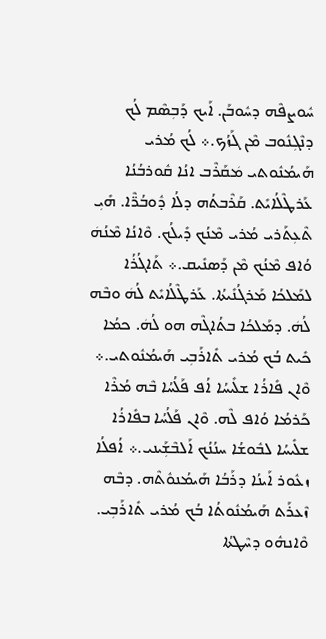ܚܽܘܨܦܶܗ ܕܚܽܘܒܰܢ. ܐܰܝܟ ܕܰܒܼܣܶܡ ܠܳܟ ܕܢܶܓܼܢܽܘܒ ܡܶܢ ܓܰܙܳܟ.܀ ܠܳܟ ܡܳܪܝ ܗܰܝܡܳܢܽܘܬܝ ܡܿܩܰܪܶܒ ܐܢܳܐ ܩܽܘܪܒܳܢܳܐ ܥܰܪܛܶܠܳܐܝܺܬ. ܩܰܪܶܒܬܳܗ ܕܠܳܐ ܕܽܘܒܳܪ̈ܶܐ. ܗܺܝܼ ܬܶܥܼܬܰܪܝ ܡܳܪܝ ܡܶܢܳܟ ܕܺܝܠܳܟ. ܘܶܐܢܳܐ ܡܶܢܳܗܿ ܘܳܐܦ ܡܶܢܳܟ ܡܶܢ ܕܰܣܢܺܝܩ.܀ ܬܰܐܓܳܪܳܐ ܠܡܰܠܟܳܐ ܡܰܪܓܳܢܺܝܬܳܐ. ܥܰܪܛܶܠܳܐܝܺܬ ܠܳܗܿ ܘܒܶܗ ܠܳܗܿ. ܕܡܰܠܟܳܐ ܒܬܳܐܓܶܗ ܗܘ ܠܳܗܿ. ܟܡܳܐ ܟܺܝܬ ܒܳܟ ܡܳܪܝ ܬܺܐܪܰܒܼܝ ܗܰܝܡܳܢܽܘܬܝ.܀ ܘܶܐܢ ܦܺܐܪܳܐ ܫܠܺܝܚܳܐ ܐܳܦ ܦܰܠܳܚܳܐ ܒܶܗ ܡܳܪܶܐ ܟܰܪܡܳܐ ܘܳܐܦ ܠܶܗ. ܘܶܐܢ ܦܰܠܳܚܳܐ ܒܦܺܐܪܳܐ ܫܠܺܝܚܳܐ ܠܒܽܘܫܳܐ ܚܢܳܢܳܟ ܐܰܠܒܶܫܼܰܝܢܝ.܀ ܐܳܦܠܳܐ ܙܥܽܘܪ ܐܰܝܢܳܐ ܕܪܰܒܳܐ ܗܰܝܡܳܢܘܽܬܶܗ. ܕܒܶܗ ܙܶܥܪܰܬ ܗܰܝܡܳܢܽܘܬܳܐ ܒܳܟ ܡܳܪܝ ܬܺܐܪܰܒܼܝ. ܘܶܐܢܗܽܘ ܕܚܶܛܬܳܐ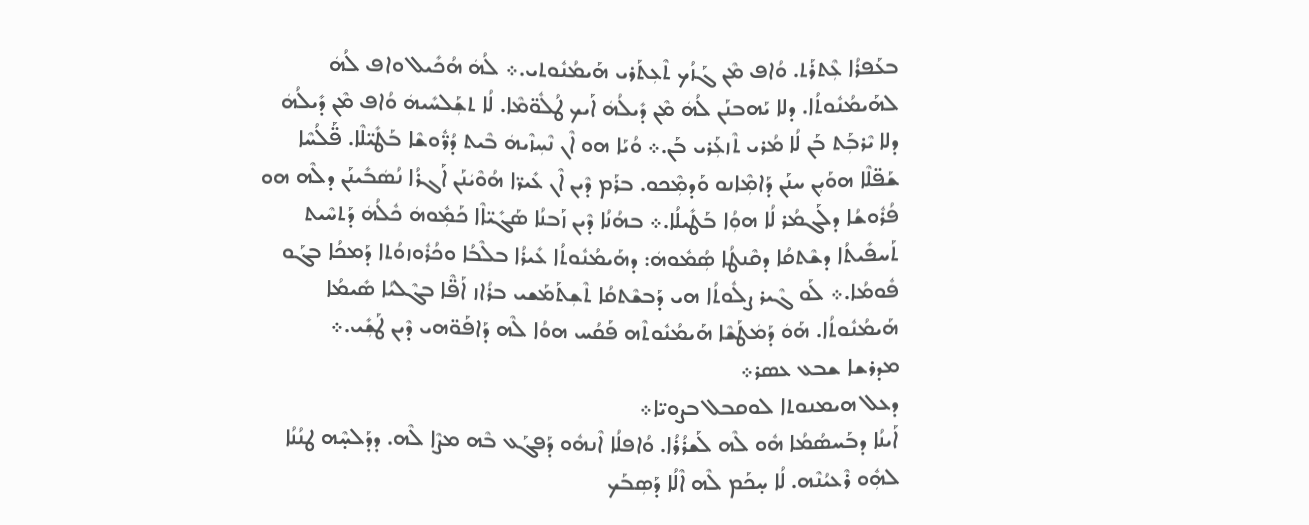ܒܥܰܦܪܳܐ ܥܼܶܬܪܰܬ. ܘܳܐܦ ܡܶܢ ܓܰܙܳܟ ܬܶܥܼܬܰܪܝ ܗܰܝܡܳܢܽܘܬܝ.܀ ܠܳܗܿ ܗܳܟܺܝܠ ܘܐܦ ܠܳܗܿ ܠܗܰܝܡܳܢܽܘܬܳܐ. ܕܠܐ ܝܰܗܒܢܰܢ ܠܳܗܿ ܡܶܢ ܕܺܝܠܳܗܿ ܐܰܝܟ ܛܳܠܽܘ̈ܡܶܐ. ܠܳܐ ܬܫܼܰܠܚܺܝܗܿ ܘܳܐܦ ܡܶܢ ܕܺܝܠܳܗܿ ܕܠܐ ܝܶܪܒܼܰܬ ܒܰܢ ܠܳܐ ܡܳܪܝ ܬܶܙܥܼܰܪܝ ܒܰܢ.܀ ܘܳܝܰܐ ܗܘ ܐܶܢ ܢܶܚܼܙܶܝܗܿ ܒܶܝܬ ܕܳܪ̈ܽܘܫܶܐ ܒܰܛܺܝ̈ܠܶܐ. ܦ̈ܰܠܳܚܶܐ ܫܰܦ̈ܠܶܐ ܗܘܰܝܼܢ ܚܢܰܢ ܕܰܐܡܼܶܐܢܘ ܘܰܕܡܼܶܟܘ. ܒܪܰܡ ܕܶܝܢ ܐܶܢ ܥܺܝܪ̈ܐ ܗܳܘܶܝܿܢܰܢ ܐܰܓܪܳܐ ܢܳܣܿܒܺܝܢܰܢ ܕܠܶܗ ܗܘ ܦܳܪܽܘܫܳܐ ܕܠܰܓܡܳܪ ܠܳܐ ܗܘܼܳܐ ܒܰܛܺܝܠܳܐ.܀ ܒܗܳܢܳܐ ܕܶܝܢ ܙܰܒܢܳܐ ܣܰܓܺܝ̈ܐܶܐ ܟܰܡܼܽܘܗܿ ܟܽܠܳܗܿ ܕܰܬܚܶܝܬ ܬܰܚܦܺܝܬܳܐ ܕܫܶܬܩܳܐ ܕܩܶܢܛܳܐ ܣܼܳܡܽܘܗܿ: ܕܗܰܝܡܳܢܽܘܬܳܐ ܥܺܝܪܳܐ ܒܠܶܒܳܐ ܘܟܳܪܽܘܙܘܳܬܐ ܕܰܡܟܳܐ ܒܓܰܘ ܦܽܘܡܳܐ.܀ ܠܰܘ ܓܶܝܪ ܨܠܽܘܬܳܐ ܗܝ ܕܰܒܫܶܬܩܳܐ ܬܶܫܼܬܰܡܰܫܝ ܒܪܳܐܙ ܐܰܦ̈ܶܐ ܒܓܶܠܝܳܐ ܣܺܝܡܳܐ ܗܰܝܡܳܢܽܘܬܳܐ. ܗܰܘܿ ܕܰܡܿܛܰܫܶܐ ܗܰܝܡܳܢܽܘܬܶܗ ܦܰܩܳܚ ܗܘܳܐ ܠܶܗ ܕܰܐܦܰܘ̈ܗܝ ܕܶܝܢ ܛܰܫܼܺܝ.܀
ܡܕܪܫܐ ܫܒܥ ܥܣܪ܀
ܕܥܠ ܗܝܡܢܘܬܐ ܠܘܩܒܠ ܒܨܘܝ̈ܐ܀
ܐܰܝܢܳܐ ܕܒܰܚܣܳܡܳܐ ܗܽܘ ܠܶܗ ܠܰܫܪܳܪܳܐ. ܘܳܐܦܠܳܐ ܐܶܢܗܽܘ ܕܰܦܓܰܥ ܒܶܗ ܡܨܶܐ ܠܶܗ. ܕܕܰܠܚ̣ܶܗ ܛܢܳܢܳܐ ܠܗܼܽܘ ܪܶܥܝܳܢܶܗ. ܠܳܐ ܚ̣ܟܰܡ ܠܶܗ ܐܶܠܳܐ ܕܰܣܼܒܰܟ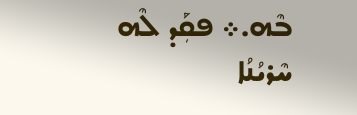ܒܶܗ.܀ ܦܩܼܰܕ ܠܶܗ ܚܶܪܝܳܢܳܐ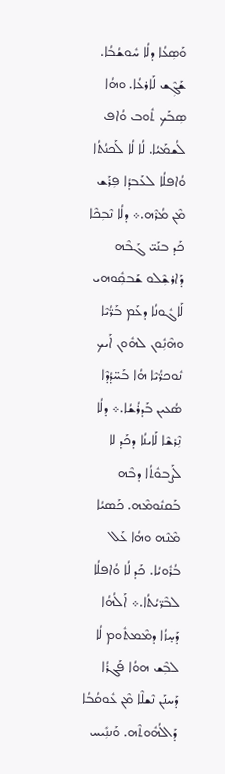ܘܰܣܼܥܳܐ ܕܠܳܐ ܚܽܘܫܳܒܳܐ. ܫܰܓܼܶܫ ܠܰܐܪܥܳܐ. ܘܗܳܐ ܣܼܒܰܟ ܬܽܘܒ ܘܳܐܦ ܠܳܫܡܰܝܳܐ. ܠܳܐ ܠܳܐ ܠܰܟܢܳܬܳܐ ܘܳܐܦܠܳܐ ܠܥܰܒܕܳܐ ܦܼܪܰܫ ܡܶܢ ܡܳܪܶܗ.܀ ܕܠܳܐ ܢܶܒܼܟܶܐ ܟܰܕ ܒܢܰܝ̈ ܓܰܒܶܗ ܕܰܐܪܫܼܶܠܘ ܫܰܒܩܼܽܘܗܝ ܠܰܐܓܽܘܢܳܐ ܕܥܰܡ ܒܰܪ̈ܳܝܶܐ ܘܗܶܢܼܽܘܢ ܠܗܽܘܢ ܐܰܝܟ ܢܽܘܟܪ̈ܳܝܶܐ ܗܳܐ ܒܰܚ̈ܕܳܕܶܐ ܣܳܥܝܢ ܒܰܕܪܳܫܳܐ.܀ ܕܠܳܐ ܢܼܶܪܫܶܐ ܠܰܐܝܢܳܐ ܕܟܰܕ ܠܐ ܠܰܨܒܘܽܬܳܐ ܕܒܶܗ ܒܰܩܢܽܘܡܶܗ. ܟܰܣܝܳܐ ܡܶܢܶܗ ܘܗܳܐ ܥܰܠ ܒܳܪܽܘܝܳܐ. ܟܰܕ ܠܳܐ ܘܳܐܦܠܳܐ ܠܒܶܪ̈ܝܳܬܳܐ.܀ ܐܰܠܳܗܳܐ ܕܰܚ̣ܙܳܐ ܕܡܶܡܬܽܘܡ ܠܳܐ ܠܒܼܶܫ ܗܘܳܐ ܦܰܓܪܳܐ ܕܰܚܢܰܢ ܢܶܫܠܶܐ ܡܶܢ ܥܽܘܩܳܒܳܐ ܕܰܐܠܳܗܽܘܬܶܗ. ܘܰܢܢܼܺܝܚ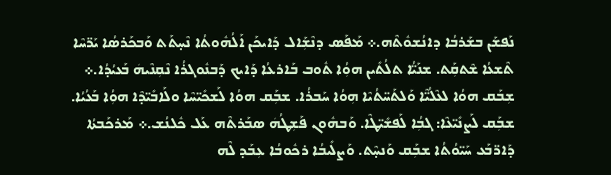ܢܰܦܫܰܢ ܒܫܰܪܒܳܐ ܕܐܢܳܫܘܽܬܶܗ.܀ ܡܰܦܰܣ ܕܢܶܫܼܰܐܠ ܕܰܐܝܟܰܢ ܐܰܠܳܗܽܘܬܳܐ ܢܶܚ̣ܬܰܬ ܘܰܒܟܰܪܣܳܐ ܝܰܪ̈ܚܶܐ ܬܶܫܥܳܐ ܫܶܬܩܼܰܬ. ܫܢܰܝ̈ܳܐ ܬܠܳܬܺܝܢ ܗܘܼܳܐ ܬܽܘܒ ܒܰܐܪܥܳܐ ܕܰܐܝܟ ܕܰܒܢܽܘܓܪܳܐ ܢܶܩܼܢܶܝܗܿ ܒܰܥܝܳܕܳܐ.܀ ܫܼܒܰܩ ܗܘܳܐ ܠܥܶܠܳܝ̈ܶܐ ܘܰܠܬܰܚ̈ܬܳܝܶܐ ܗܼܘܳܐ ܚܰܒܪܳܐ. ܫܒܼܰܩ ܗܘܳܐ ܠܰܫܟܺܝ̈ܚܶܐ ܘܠܰܐܒܺܝ̈ܕܶܐ ܗܘܼܳܐ ܒܰܥܳܝܳܐ. ܫܒܼܰܩ ܠܰܨܢܺܝ̈ܥܶܐ: ܓܒܼܳܐ ܠܰܦܫܺܝ̈ܛܶܐ. ܘܰܒܗܽܘܢ ܦܰܫܼܛܳܗܿ ܣܒܰܪܬܶܗ ܥܰܠ ܟܽܠܢܳܫ.܀ ܡܰܪܟܰܒܬܳܐ ܕܰܐܪ̈ܒܰܥ ܚܰܝ̈ܘܳܬܳܐ ܫܒܼܰܩ ܘܰܢܚ̣ܶܬ. ܘܰܨܠܺܝܒܳܐ ܪܟܽܘܒܳܐ ܥܼܒܰܕ ܠܶܗ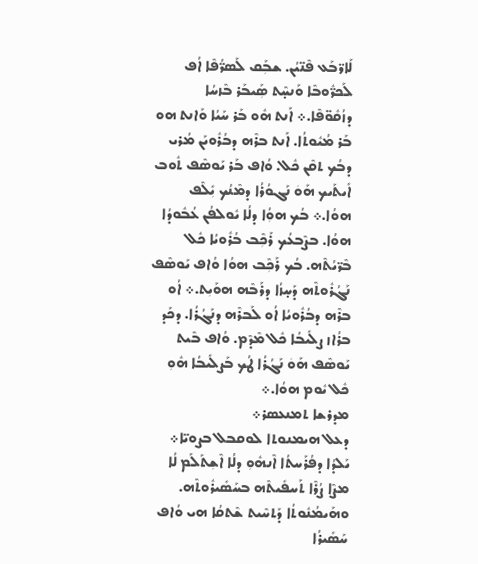ܠܰܐܪ̈ܒܰܥ ܦܶܢ̈ܝܳܢ. ܫܒܼܰܩ ܠܰܣܪ̈ܳܦܶܐ ܐܳܦ ܠܰܟܪ̈ܽܘܒܶܐ ܘܰܢܚ̣ܶܬ ܣܼܰܝܒܰܪ ܒܶܙܚܳܐ ܕܙܳܩܽܘ̈ܦܶܐ.܀ ܐܰܢܬ ܗܽܘ ܒܰܪ ܚܰܝܳܐ ܘܰܐܢܬ ܗܘ ܒܰܪ ܡܳܝܽܘܬܳܐ. ܐܰܢܬ ܒܪܶܗ ܕܒܳܪܽܘܝܰܢ ܡܳܪܝ ܕܒܳܟ ܬܩܶܢ ܟܽܠ. ܘܳܐܦ ܒܰܪ ܝܰܘܣܶܦ ܬܽܘܒ ܐܺܝܬܰܝܟ ܗܰܘܿ ܢܰܓܘܳܪܳܐ ܕܡܶܢܳܟ ܝܼܺܠܶܦ ܗܘܳܐ.܀ ܒܳܟ ܗܘܼܳܐ ܕܠܳܐ ܝܽܘܠܦܳܢ ܥܳܒܽܘܕܳܐ ܗܘܳܐ. ܒܨܶܒܥܳܟ ܪܰܟܼܶܒ ܒܳܪܽܘܝܳܐ ܟܽܠ ܒܶܪ̈ܝܳܬܶܗ. ܒܳܟ ܪܰܟܼܶܒ ܗܘܳܐ ܘܳܐܦ ܝܰܘܣܶܦ ܢܰܓܳܪܽܘܬܶܗ ܕܰܚ̣ܙܳܐ ܕܪܰܒܶܗ ܗܘܰܝܼܬ.܀ ܐܳܘ ܒܪܶܗ ܕܒܳܪܽܘܝܳܐ ܐܳܘ ܠܰܒܪܶܗ ܕܢܰܓܳܪܳܐ. ܕܟܰܕ ܒܪܳܐܙ ܨܠܺܝܒܳܐ ܟܽܠ ܡܶܕܶܡ. ܘܳܐܦ ܒܶܝܬ ܝܰܘܣܶܦ ܗܰܘܿ ܢܰܓܳܪܳܐ ܛܳܟ ܒܰܨܠܺܝܒܳܐ ܗܽܘܼ ܟܽܠ ܝܽܘܡ ܗܘܳܐ.܀
ܡܕܪܫܐ ܬܡܢܥܣܪ܀
ܕܥܠ ܗܝܡܢܘܬܐ ܠܘܩܒܠ ܒܨܘܝ̈ܐ܀
ܝܰܠܕܳܐ ܕܦܳܪܰܚܬܳܐ ܐܶܢܗܽܘܼ ܕܠܳܐ ܐܶܫܼܬܰܠܰܡ ܠܳܐ ܡܨܶܐ ܨܳܪܶܐ ܬܰܚܦܺܝܬܶܗ ܒܚܰܣܺܝܪܽܘܬܶܗ. ܘܗܰܝܡܳܢܽܘܬܳܐ ܕܰܬܚܶܝܬ ܫܶܬܩܳܐ ܗܝ ܘܳܐܦ ܚܰܣܺܝܪܳܐ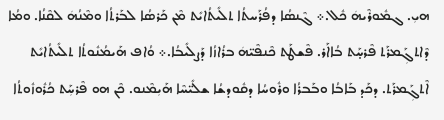ܗܝܼ. ܓܡܽܘܪܶܝܗܿ ܟܽܠ.܀ ܓܶܢܣܳܐ ܕܦܳܪܰܚܬܳܐ ܬܠܺܝܬܳܐܝܺܬ ܡܶܢ ܟܰܪܣܳܐ ܠܒܰܪܬܳܐ ܘܡܶܢܳܗܿ ܠܩܶܢܳܐ. ܘܡܳܐ ܕܶܐܬܓܼܰܡܪܰܬ ܦܶܪܚ̣ܰܬ ܒܳܐܐܰܪ. ܦܶܫܛܰܬ ܟܶܢܦܶܝ̈ܗܿ ܒܪܳܐܙܳܐ ܕܰܨܠܺܝܒܳܐ.܀ ܘܳܐܦ ܗܰܝܡܳܢܽܘܬܳܐ ܬܠܺܝܬܳܐܝܺܬ ܐܶܬܓܼܰܡܪܰܬ. ܕܟܰܕ ܒܰܐܒܳܐ ܘܒܰܒܪܳܐ ܘܪܽܘܚܳܐ ܕܩܽܘܕܫܳܐ ܫܠܺܝ̈ܚܶܐ ܗܰܝܼܡܶܢܘ. ܟܶܢ ܗܘ ܦܶܪܚܼܰܬ ܟܳܪܽܘܙܽܘܬܳܐ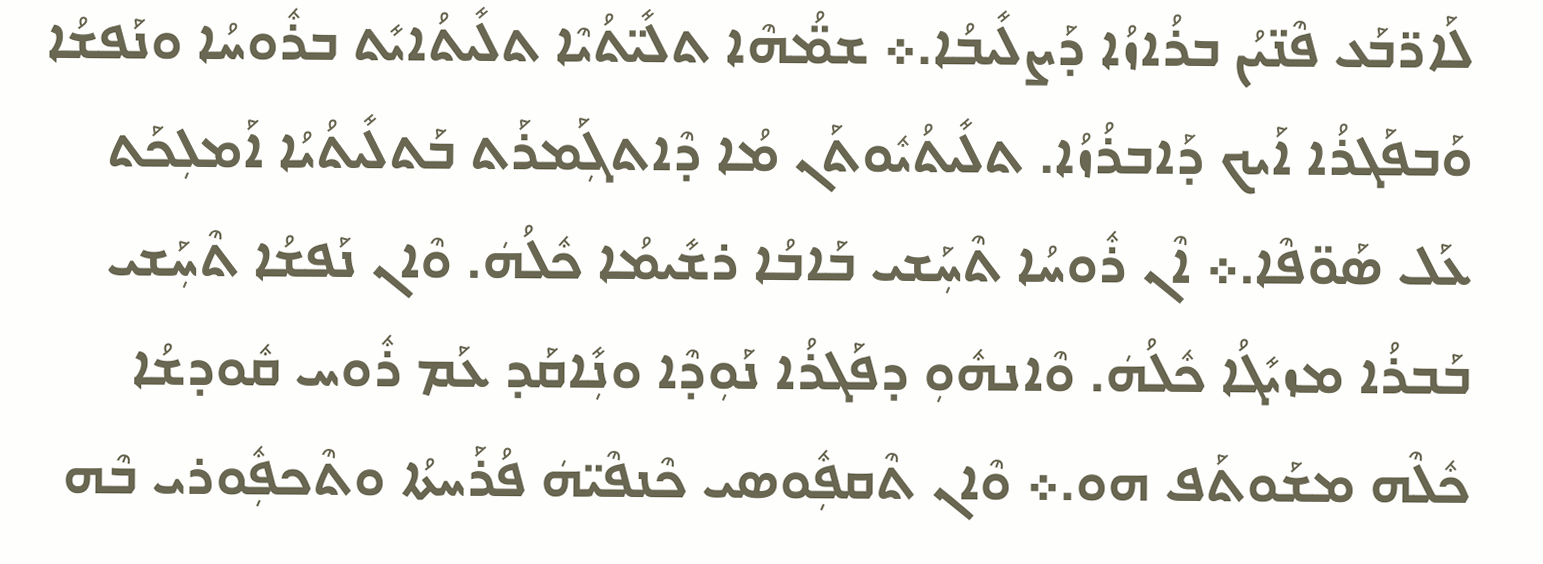ܠܰܐܪ̈ܒܰܥ ܦܶܢ̈ܝܳܢ ܒܪܳܐܙܳܐ ܕܰܨܠܺܝܒܳܐ.܀ ܫܡ̈ܳܗܶܐ ܬܠܺܝ̈ܬܳܝܶܐ ܬܠܺܝܬܳܐܝܺܬ ܒܪܽܘܚܳܐ ܘܢܰܦܫܳܐ ܘܰܒܦܰܓܪܳܐ ܐܰܝܟ ܕܰܐܒܪܳܙܳܐ. ܬܠܺܝܬܳܝܽܘܬܰܢ ܡܳܐ ܕܶܐܬܓܼܰܡܪܰܬ ܒܰܬܠܺܝܬܳܝܳܐ ܐܰܡܠܼܟܰܬ ܥܰܠ ܣܰܘ̈ܦܶܐ.܀ ܐܶܢ ܪܽܘܚܳܐ ܬܶܚܼܰܫܝ ܒܰܐܒܳܐ ܪܫܺܝܡܳܐ ܟܽܠܳܗܿ. ܘܶܐܢ ܢܰܦܫܳܐ ܬܶܚܼܰܫܝ ܒܰܒܪܳܐ ܡܙܝܺܓܳܐ ܟܽܠܳܗܿ. ܘܶܐܢܗܽܘܼ ܕܦܰܓܪܳܐ ܢܰܘܼܕܶܐ ܘܢܼܺܐܩܰܕ ܥܰܡ ܪܽܘܚ ܩܽܘܕܫܳܐ ܟܽܠܶܗ ܡܫܰܘܬܰܦ ܗܘ.܀ ܘܶܐܢ ܬܶܩܦܼܽܘܣܝ ܟܶܢܦܶܝ̈ܗܿ ܦܳܪܰܚܬܳܐ ܘܬܶܟܦܼܽܘܪܝ ܒܶܗ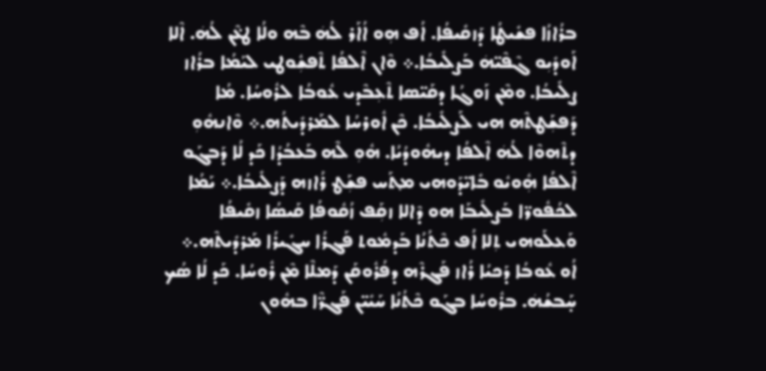ܒܪܳܐܙܳܐ ܦܫܺܝܛܳܐ ܕܰܙܩܺܝܦܳܐ. ܐܳܦ ܗܼܘ ܐܳܐܰܪ ܠܳܗܿ ܒܶܗ ܘܠܳܐ ܛ݀ܥܶܢ ܠܳܗܿ. ܐܶܠܐ ܐܰܘܕܺܝܼܘ ܓܶܦܶܝ̈ܗܿ ܒܰܨܠܺܝܒܳܐ.܀ ܘܶܐܢ ܐܶܠܦܳܐ ܬܶܦܫܼܽܘܛܝ ܠܝܰܡܳܐ ܒܪܳܐܙ ܨܠܺܝܒܳܐ. ܘܡܶܢ ܙܰܘܓܳܐ ܕܩܰܝ̈ܣܐ ܬܶܥܼܒܶܕܝ ܥܽܘܒܳܐ ܠܪܽܘܚܳܐ. ܡܳܐ ܕܰܦܫܼܰܛܬܶܗ ܗܝ ܠܰܨܠܺܝܒܳܐ. ܟܶܢ ܐܽܘܪܚܳܐ ܠܡܰܪܕܺܝܬܳܗ.܀ ܘܶܐܢܗܽܘܼ ܕܬܶܗܘܶܐ ܠܳܗܿ ܐܶܠܦܳܐ ܕܝܗܽܘܕܳܝܳܐ. ܗܽܘܼ ܠܶܗ ܒܰܥܒܳܕܳܐ ܟܰܕ ܠܳܐ ܕܰܒܓܰܘ ܐܶܠܦܳܐ ܗܼܽܘܝܽܘ ܒܺܐܝ̈ܕܰܘܗܝ ܡ݂ܬܰܚ ܦܫܼܰܛ ܪܳܐܙܗ ܕܰܨܠܺܝܒܳܐ.܀ ܝܰܡܳܐ ܠܟܳܦܽܘܪ̈ܐ ܒܰܨܠܺܝܒܰܐ ܗܘ ܕܶܐܠܐ ܙܩܼܰܦ ܙܳܩܽܘܦܳܐ ܩܰܝܣܳܐ ܙܩܺܝܦܳܐ ܘܰܥܠܰܘܗܝ ܬܼܠܐ ܐܳܦ ܟܶܬܳܢܳܐ ܒܰܕܡܽܘܬ ܦܰܓܪܳܐ ܚܓܺܝܪܳܐ ܡܰܪܕܺܝܬܶܗ.܀ ܐܳܘ ܥܽܘܒܳܐ ܕܰܟܝܳܐ ܪܳܐܙ ܦܰܓܪܶܗ ܕܦܳܪܽܘܩܰܢ ܕܰܡܠܶܐ ܡܶܢ ܪܽܘܚܳܐ. ܟܰܕ ܠܳܐ ܣܳܟ ܚ̣ܰܒܫܳܗܿ. ܒܪܽܘܚܳܐ ܒܓܰܘ ܟܶܬܳܢܳܐ ܚܰܝܺܝ̈ܢ ܦܰܓܪ̈ܶܐ ܒܗܽܘܢ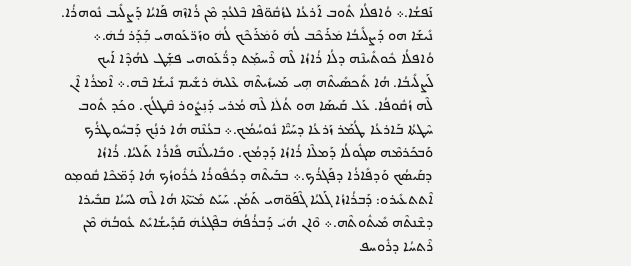ܢܰܦܫܳܐ.܀ ܘܳܐܦܠܳܐ ܬܽܘܒ ܐܰܪܥܳܐ ܠܙܳܩܽܘ̈ܦܶܐ ܒܶܠܥܳܕ ܡܶܢ ܪܳܐܙܶܗ ܦܰܐܝܳܐ ܕܰܨܠܺܝܒ ܢܽܘܗܪܳܐ. ܢܺܝܫܰܐ ܗܘ ܕܰܨܠܺܝܒܳܐ ܡܿܪܰܟܶܒ ܠܳܗܿ ܘܰܡܿܪܰܟܶܟ ܠܳܗܿ ܘܙܰܪ̈ܥܰܘܗܝ ܒܼܰܕܰܪ ܒܳܗܿ.܀ ܘܳܐܦܠܳܐ ܟܽܘܬܺܝܢܶܗ ܕܠܳܐ ܪܳܐܙܳܐ ܠܶܗ ܪܶܚܡ݂ܰܬ ܕܪ̈ܳܥܰܘܗܝ ܦܫܼܰܛ ܠܗܳܕܶܐ ܐܰܝܟ ܠܰܨܠܺܝܒܳܐ. ܗܳܐ ܬܺܟܣܺܝܬܶܗ ܗܼܝ ܡܰܚܙܺܝܬܶܗ ܥܶܠܝܗܿ ܪܫܺܝܡ ܢܺܝܫܳܐ ܒܶܗ.܀ ܐܶܡܪܳܐ ܐܶܢ ܠܶܗ ܙܳܩܽܘܦܳܐ. ܥܰܠ ܩܰܝܣܰܐ ܗܘ ܬܳܠܿܐ ܠܶܗ ܡܳܪܝ ܕܰܢܼܨܽܘܪ ܩܶܛܠܳܟ. ܘܟܰܕ ܬܽܘܒ ܚܶܛܬܳܐ ܒܰܐܪܥܳܐ ܛܳܡܰܪ ܙܰܪܥܳܐ ܕܚܰܝ̈ܶܐ ܢܽܘܚܳܡܳܟ.܀ ܒܥܳܢܶܗ ܗܳܐ ܪܢܼܳܟ ܕܰܒܚܽܘܛܪܳܟ ܘܰܒܟܰܪܡܶܗ ܣܓܽܘܠܳܐ ܕܰܡܠܶܐ ܪܳܐܙܳܐ ܕܰܕܡܳܟ. ܘܒܺܐܝܠܳܢܶܗ ܦܺܐܪܳܐ ܬܰܠܝܳܐ. ܪܳܐܙܳܐ ܕܩܰܝܣܳܟ ܘܰܕܦܺܐܪܳܐ ܕܦܰܓܪܳܟ.܀ ܒܒܰܝܬܶܗ ܕܟܳܦܽܘܪܳܐ ܟܳܪܽܘܙܳܟ ܗܳܐ ܕܰܡ̈ܟܶܐ ܩܽܘܡ݂ܘ ܐܶܬܬܥܺܝܪܘ: ܕܰܒܪܳܐܙܳܐ ܓܰܠܝܳܐ ܓܶܦܰܘ̈ܗܝ ܬܰܡܳܢ. ܚܰܝܰܬ ܡܺܝ̈ܬܶܐ ܗܳܐ ܠܶܗ ܠܚܰܝܳܐ ܩܒܺܝܪܐ ܕܫܶܢܬܶܗ ܡܺܝܬܽܘܬܶܗ.܀ ܘܶܐܢ ܗܳܝܿ ܕܰܒܪܳܦܳܗܿ ܒܦܶܓܥܳܗܿ ܩܰܕܺܝܫܳܐܝܺܬ ܥܽܘܒܳܗܿ ܡܶܢ ܪܶܬܚܳܐ ܕܪܽܘܚܦ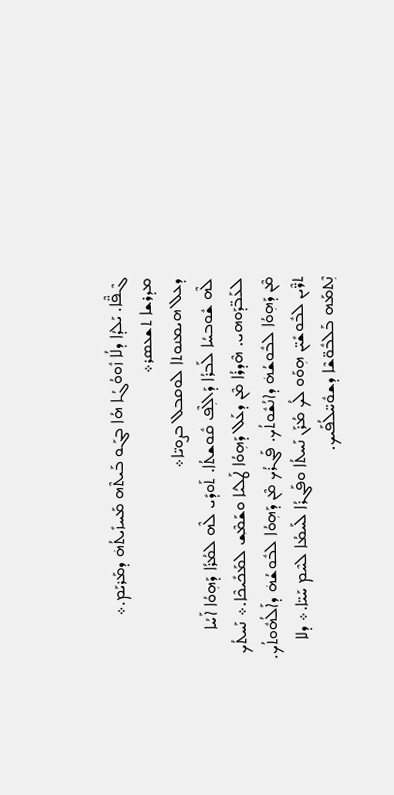ܓܶܦ̈ܶܐ. ܝܰܠܕܳܐ ܕܠܳܐ ܙܽܘܘܳܓܳܐ ܗܳܐ ܒܓܰܘ ܒܰܝܬܶܗ ܡܰܚܙܺܝܬܳܗܿ ܕܡܰܪܝܰܡ.܀
ܡܕܪܫܐ ܬܫܥܣܪ܀
ܕܥܠ ܗܝܡܢܘܬܐ ܠܘܩܒܠ ܒܨܘܝ̈ܐ܀
ܠܶܗ ܫܽܘܒܚܳܐ ܠܰܒܪܳܐ ܕܰܐܠܼܶܦ ܩܽܘܫܬܳܐ. ܬܰܘܕܺܝ ܠܶܗ ܠܡܳܪܳܐ ܕܰܗܼܘܳܐ ܐܰܚܳܐ ܠܥܰܒ̈ܕܰܘܗܝ. ܗܶܕܪܳܐ ܡܶܢ ܕܥܰܠ ܕܰܗܼܘܳܐ ܛܰܠܝܳܐ ܘܫܰܡ݂ܶܫ ܠܡܰܟܺܝܟܶܐ.܀ ܢܰܚܬܳܟ ܡܶܢ ܕܰܗܼܘܳܐ ܠܒܽܘܫܳܗܿ ܕܐܢܳܫܽܘܬܳܟ. ܦܰܓܪܳܟ ܡܶܢ ܕܰܗܼܘܳܐ ܠܒܽܘܫܳܗܿ ܕܐܰܠܳܗܽܘܬܳܟ. ܬܪ̈ܶܝܢ ܠܒܽܘܫܺܝ̈ܢ ܗܼܘܰܘ ܠܳܟ ܡܳܪܰܢ ܢܰܚܬܳܐ ܘܦܰܓܪܳܐ ܠܰܚܡܳܐ ܠܚܶܡ ܚܰܝ̈ܐ.܀ ܕܠܐ ܢܼܶܬܡܰܗ ܒܰܠܒܽܘ̈ܫܶܐ ܕܫܘܽܚ̈ܠܳܦܰܝܟ.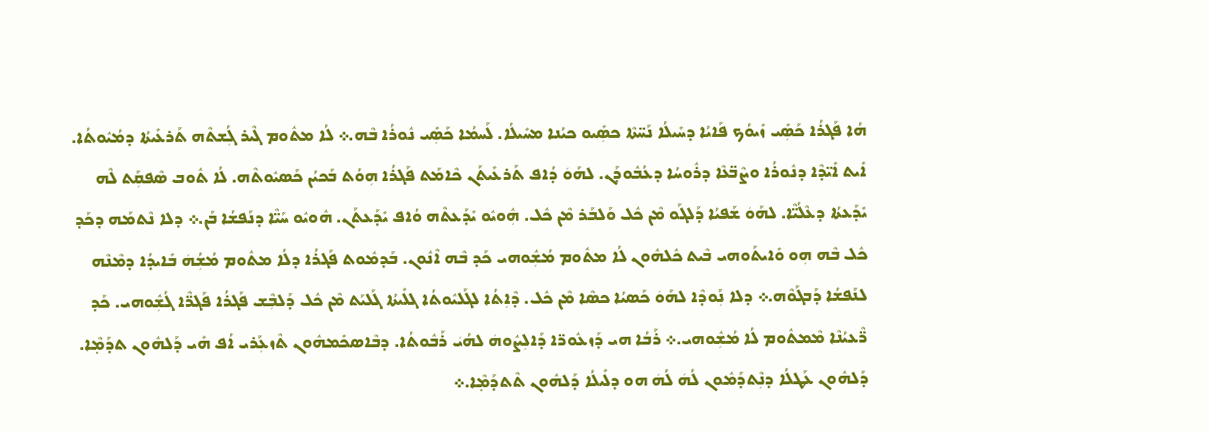ܗܳܐ ܦܰܓܪܳܐ ܟܰܣܼܺܝ ܙܺܝܘܳܟ ܦܰܐܝܳܐ ܕܚܺܝܠܳܐ ܢܰܚ̈ܬܶܐ ܟܣܼܺܝܘ ܟܝܳܢܐ ܡܚܺܝܠܳܐ. ܠܰܚܡܳܐ ܟܰܣܼܺܝ ܢܽܘܪܳܐ ܒܶܗ.܀ ܠܳܐ ܡܬܽܘܡ ܓܶܝܪ ܓܼܳܫܬܶܗ ܬܰܪܥܺܝܬܳܐ ܕܡܳܝܽܘܬܳܐ. ܐܺܝܬ ܐܺܝ̈ܕܶܐ ܕܢܽܘܪܳܐ ܘܨܶܒ̈ܥܶܐ ܕܪܽܘܚܳܐ ܕܥܳܒܽܘܕܰܢ. ܠܗܰܘܿ ܕܳܐܦ ܬܰܪܥܺܝܬܰܢ ܟܶܐܡܰܬ ܦܰܓܪܳܐ ܗܼܘܳܬ ܒܰܟܝܳܢ ܟܰܣܝܽܘܬܶܗ. ܠܳܐ ܬܽܘܒ ܣܶܦܩܼܰܬ ܠܶܗ ܝܺܕܰܥܬܳܐ ܕܥܶܠܳܝ̈ܶܐ. ܠܗܰܘܿ ܫܰܦܝܳܐ ܕܰܠܓܰܘ ܡܶܢ ܟܽܠ ܘܰܠܒܰܪ ܡܶܢ ܟܽܠ. ܗܼܽܘܝܽܘ ܝܺܕܰܥܬܶܗ ܘܳܐܦ ܝܺܕܰܥܬܰܢ. ܗܽܘܝܽܘ ܚܰܝ̈ܶܐ ܕܢܰܦܫܳܐ ܒܰܢ.܀ ܕܠܐ ܢܶܬܡܰܗ ܕܟܰܕ ܟܽܠ ܒܶܗ ܗܼܘ ܘܺܐܝܬܰܘܗܝ ܒܶܝܬ ܟܽܠܗܽܘܢ ܠܳܐ ܡܬܽܘܡ ܡܳܫܼܽܘܗܝ ܟܰܕ ܒܶܗ ܐܶܢܽܘܢ. ܒܰܕܡܽܘܬ ܦܰܓܪܳܐ ܕܠܳܐ ܡܬܽܘܡ ܡܳܫܼܳܗܿ ܒܺܐܝܕܳܐ ܕܡܶܢܶܗ ܠܢܰܦܫܳܐ ܕܰܒܓܰܘܶܗ.܀ ܕܠܐ ܢܼܰܘܕܶܐ ܠܗܰܘܿ ܟܰܣܝܳܐ ܟܣܶܐ ܡܶܢ ܟܽܠ. ܕܶܐܼܬܳܐ ܠܓܰܠܝܽܘܬܳܐ ܓܠܺܝܬܳܐ ܓܰܠܝܰܬ ܡܶܢ ܟܽܠ ܕܰܠܒܼܶܫ ܦܰܓܪܳܐ ܦܰܓܪ̈ܶܐ ܓܳܫܼܽܘܗܝ. ܟܰܕ ܪ̈ܶܥܝܳܢܶܐ ܡܶܡܬܽܘܡ ܠܳܐ ܡܳܫܼܽܘܗܝ.܀ ܪܰܒܳܐ ܗܝ ܕܰܙܥܽܘܪ̈ܐ ܕܰܐܠܼܨܽܘܗܿ ܠܗܳܝܿ ܪܰܒܽܘܬܳܐ. ܕܒܶܐܣܟܺܡܗܽܘܢ ܬܶܙܥܼܰܪܝ ܐܳܦ ܗܺܝ ܕܰܠܗܽܘܢ ܬܕܰܡ݂ܶܐ. ܕܰܠܗܽܘܢ ܥܰܛܠܳܐ ܕܢܼܶܬܕܰܡܽܘܢ ܠܳܗܿ ܠܳܗܿ ܗܘ ܕܠܺܝܠܳܐ ܕܰܠܗܽܘܢ ܬܶܬܕܰܡ݂ܶܐ.܀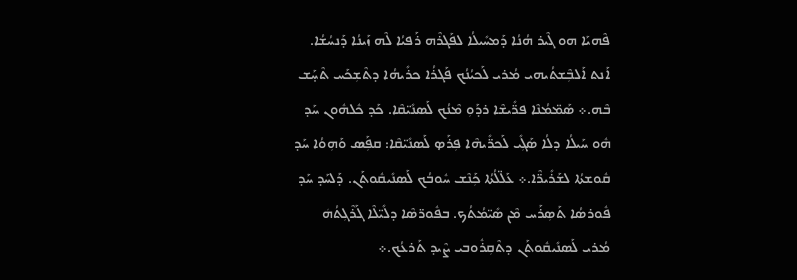ܦܶܗܝܰܐ ܗܘ ܓܶܝܪ ܗܳܢܳܐ ܕܰܡܚܺܝܠܳܐ ܠܦܰܓܪܶܗ ܪܰܦܝܳܐ ܠܶܗ ܙܰܝܢܳܐ ܕܰܢܚܳܫܳܐ. ܐܰܢܬ ܐܰܠܒܼܶܫܬܳܝܗܝ ܡܳܪܝ ܠܰܟܝܳܢܳܟ ܦܰܓܪܳܐ ܟܪܺܝܗܳܐ ܕܬܶܫܼܟܰܚ ܬܶܚ̣ܰܫ ܒܶܗ.܀ ܣܰܡ̈ܡܳܢܶܐ ܦܪ̈ܺܝܫܶܐ ܪܕܰܘܼ ܡܶܢܳܟ ܠܰܣܢܺܝ̈ܩܶܐ. ܟܰܕ ܟܽܠܗܽܘܢ ܚܰܕ ܗܽܘ ܚܰܝܠܳܐ ܕܠܳܐ ܣܰܓܼܺܝ ܠܰܟܪ̈ܺܝܗܶܐ ܦܼܪܰܤ ܠܰܣܢܺܝ̈ܩܶܐ: ܩܦܼܰܣ ܘܰܗܼܘܳܐ ܚܰܕ ܩܽܘܫܬܳܐ ܠܫܰܪܺܝܪ̈ܶܐ.܀ ܥܰܠ̈ܠܳܬܳܐ ܟܼܰܢܶܫ ܚܽܘܒܳܟ ܠܰܣܢܺܝܩܽܘܬܰܢ. ܕܰܠܚܰܕ ܚܰܕ ܦܽܘܪܣܳܐ ܬܰܣܼܪܰܚ ܡܶܢ ܣܺܝ̈ܡܳܬܳܟ. ܒܦܽܘܪ̈ܣܶܐ ܕܠܺܝ̈ܠܶܐ ܓܰܪܶܓܼܬܳܗܿ ܡܳܪܝ ܠܰܣܢܺܝܩܽܘܬܰܢ ܕܬܶܩܼܪܽܘܒܝ ܨܶܝܕ ܬܰܪܥܳܟ.܀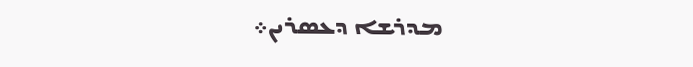ܡܕܪܫܐ ܕܥܣܪܝܢ܀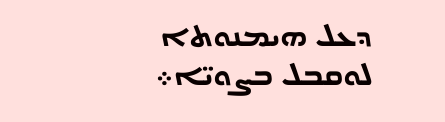ܕܥܠ ܗܝܡܢܘܬܐ ܠܘܩܒܠ ܒܨܘܝ̈ܐ܀